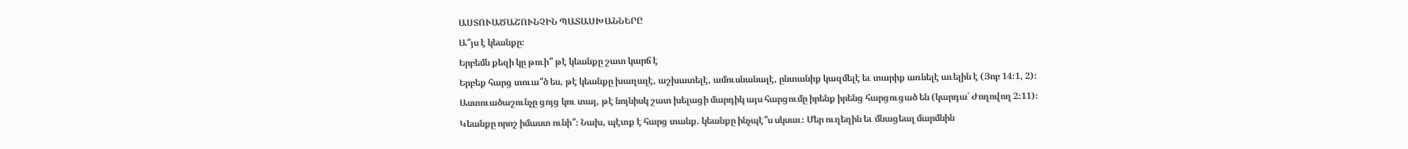ԱՍՏՈՒԱԾԱՇՈՒՆՉԻՆ ՊԱՏԱՍԽԱՆՆԵՐԸ
Ա՞յս է կեանքը։
Երբեմն քեզի կը թուի՞ թէ կեանքը շատ կարճ է
Երբեք հարց տուա՞ծ ես, թէ կեանքը խաղալէ, աշխատելէ, ամուսնանալէ, ընտանիք կազմելէ եւ տարիք առնելէ աւելին է (Յոբ 14։1, 2)։ Աստուածաշունչը ցոյց կու տայ, թէ նոյնիսկ շատ խելացի մարդիկ այս հարցումը իրենք իրենց հարցուցած են (կարդա՛ Ժողովող 2։11)։
Կեանքը որոշ իմաստ ունի՞։ Նախ, պէտք է հարց տանք. կեանքը ինչպէ՞ս սկսաւ։ Մեր ուղեղին եւ մնացեալ մարմնին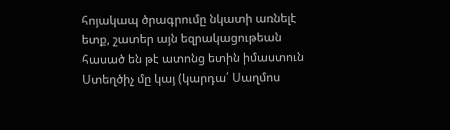հոյակապ ծրագրումը նկատի առնելէ ետք, շատեր այն եզրակացութեան հասած են թէ ատոնց ետին իմաստուն Ստեղծիչ մը կայ (կարդա՛ Սաղմոս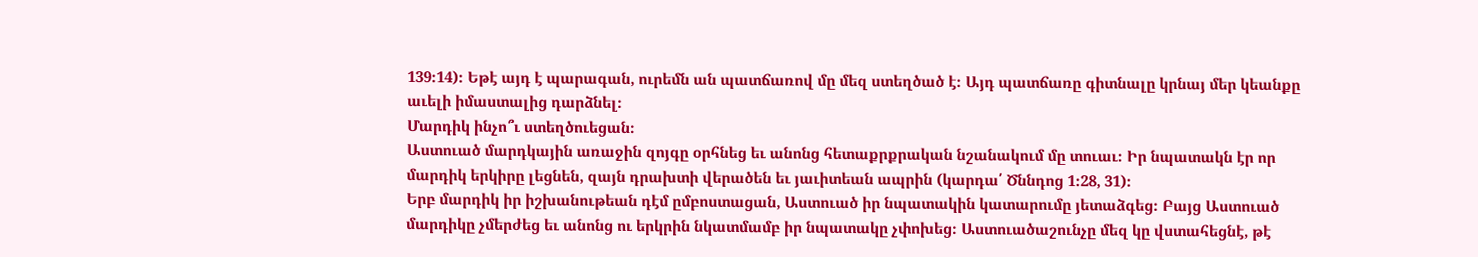139։14)։ Եթէ այդ է պարագան, ուրեմն ան պատճառով մը մեզ ստեղծած է։ Այդ պատճառը գիտնալը կրնայ մեր կեանքը աւելի իմաստալից դարձնել։
Մարդիկ ինչո՞ւ ստեղծուեցան։
Աստուած մարդկային առաջին զոյգը օրհնեց եւ անոնց հետաքրքրական նշանակում մը տուաւ։ Իր նպատակն էր որ մարդիկ երկիրը լեցնեն, զայն դրախտի վերածեն եւ յաւիտեան ապրին (կարդա՛ Ծննդոց 1։28, 31)։
Երբ մարդիկ իր իշխանութեան դէմ ըմբոստացան, Աստուած իր նպատակին կատարումը յետաձգեց։ Բայց Աստուած մարդիկը չմերժեց եւ անոնց ու երկրին նկատմամբ իր նպատակը չփոխեց։ Աստուածաշունչը մեզ կը վստահեցնէ, թէ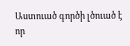Աստուած գործի լծուած է որ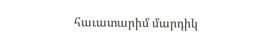հաւատարիմ մարդիկ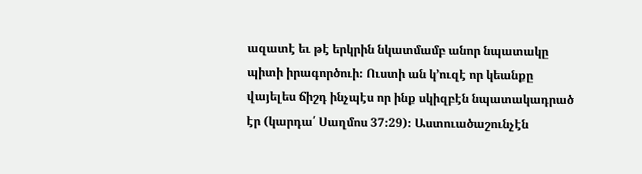ազատէ եւ թէ երկրին նկատմամբ անոր նպատակը պիտի իրագործուի։ Ուստի ան կ’ուզէ որ կեանքը վայելես ճիշդ ինչպէս որ ինք սկիզբէն նպատակադրած էր (կարդա՛ Սաղմոս 37։29)։ Աստուածաշունչէն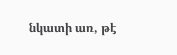նկատի առ, թէ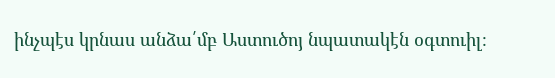ինչպէս կրնաս անձա՛մբ Աստուծոյ նպատակէն օգտուիլ։